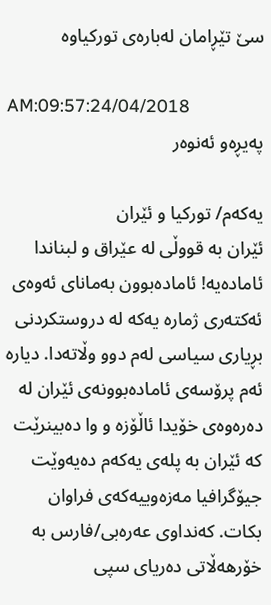سێ تێڕامان له‌باره‌ی توركیاوه‌

AM:09:57:24/04/2018
په‌یڕه‌و ئه‌نوه‌ر

یه‌كه‌م/ توركیا و ئێران
ئێران به‌ قووڵی له‌ عێراق و لبناندا ئاماده‌یه‌! ئاماده‌بوون به‌مانای ئه‌وه‌ی ئه‌كته‌ری ژماره‌ یه‌كه‌ له‌ دروستكردنی بڕیاری سیاسی له‌م دوو وڵاته‌دا. دیاره‌ ئه‌م پرۆسه‌ی ئاماده‌بوونه‌ی ئێران له‌ ده‌ره‌وه‌ی خۆیدا ئاڵۆزه‌ و وا ده‌بینرێت كه‌ ئێران به‌ پله‌ی یه‌كه‌م ده‌یه‌وێت جیۆگرافیا مه‌زه‌وییه‌كه‌ی فراوان بكات. كه‌نداوی عه‌ره‌بی/فارس به‌ خۆرهه‌ڵاتی ده‌ریای سپی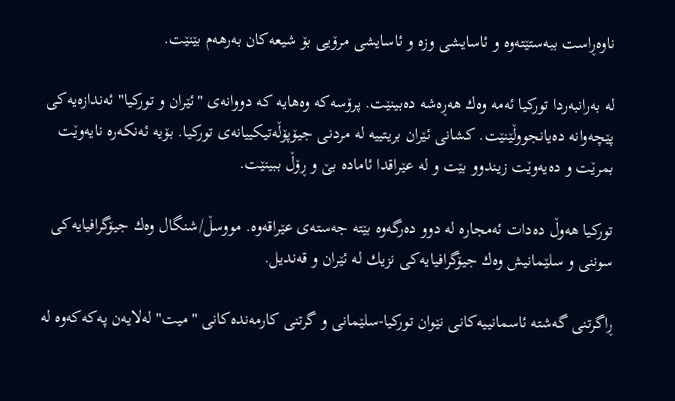ناوه‌ڕاست ببه‌ستێته‌وه‌ و ئاسایشی وزه‌ و ئاسایشی مرۆیی بۆ شیعه‌كان به‌رهه‌م بێنێت.

له‌ به‌رانبه‌ردا توركیا ئه‌مه‌ وه‌ك هه‌ڕه‌شه‌ ده‌بینێت. پرۆسه‌كه‌ وه‌هایه‌ كه‌ دووانه‌ی "ئێران و توركیا" ئه‌ندازه‌یه‌كی پێچه‌وانه‌ ده‌یانجووڵێنێت. كشانی ئێران بریتییه‌ له‌ مردنی جیۆپۆڵه‌تیكییانه‌ی توركیا. بۆیه‌ ئه‌نكه‌ره‌ نایه‌وێت بمرێت و ده‌یه‌وێت زیندوو بێت و له‌ عێراقدا ئاماده‌ بێ و ڕۆڵ ببینێت.

توركیا هه‌وڵ ده‌دات ئه‌مجاره‌ له‌ دوو ده‌رگه‌وه‌ بێته‌ جه‌سته‌ی عێراقه‌وه‌. مووسڵ/شنگال وه‌ك جیۆگرافیایه‌كی سوننی و سلێمانیش وه‌ك جیۆگرافیایه‌كی نزیك له‌ ئێران و قه‌ندیل.

ڕاگرتنی گه‌شته‌ ئاسمانییه‌كانی نێوان توركیا-سلێمانی و گرتنی كارمه‌نده‌كانی "میت" له‌لایه‌ن په‌كه‌كه‌وه‌ له‌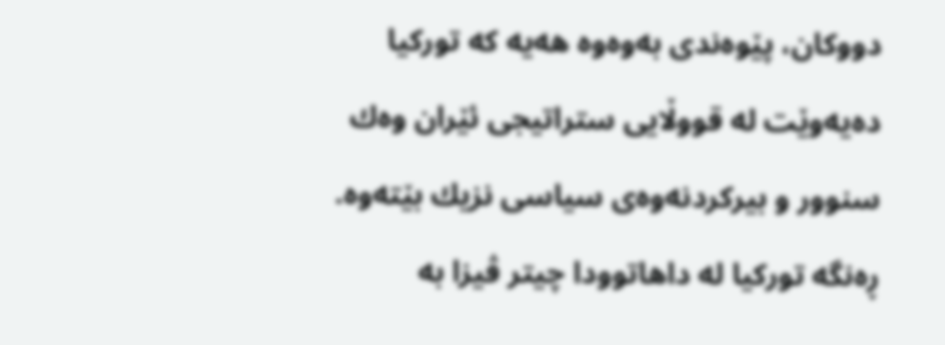دووكان، پێوه‌ندی به‌وه‌وه‌ هه‌یه‌ كه‌ توركیا ده‌یه‌وێت له‌ قووڵایی ستراتیجی ئێران وه‌ك سنوور و بیركردنه‌وه‌ی سیاسی نزیك بێته‌وه‌. ڕه‌نگه‌ توركیا له‌ داهاتوودا چیتر ڤیزا به‌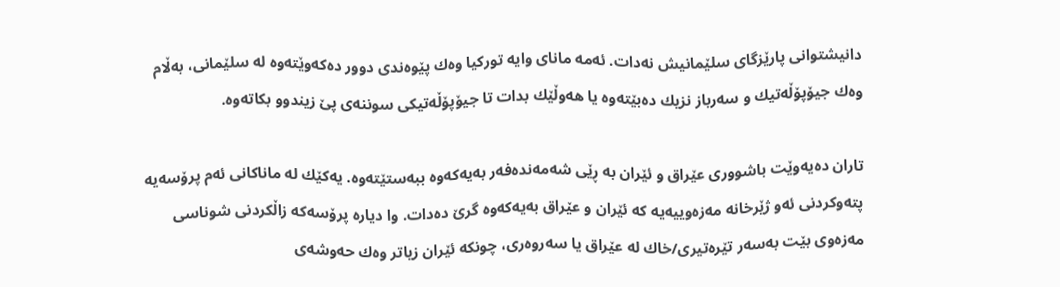دانیشتوانی پارێزگای سلێمانیش نه‌دات. ئه‌مه‌ مانای وایه‌ توركیا وه‌ك پێوه‌ندی دوور ده‌كه‌وێته‌وه‌ له‌ سلێمانی، به‌ڵام وه‌ك جیۆپۆڵه‌تیك و سه‌رباز نزیك ده‌بێته‌وه‌ یا هه‌وڵێك بدات تا جیۆپۆڵه‌تیكی سوننه‌ی پێ زیندوو بكاته‌وه‌.

تاران ده‌یه‌وێت باشووری عێراق و ئێران به‌ ڕێی شه‌مه‌نده‌فه‌ر به‌یه‌كه‌وه‌ ببه‌ستێته‌وه‌. یه‌كێك له‌ ماناكانی ئه‌م پرۆسه‌یه‌ پته‌وكردنی ئه‌و ژێرخانه‌ مه‌زه‌وییه‌یه‌ كه‌ ئێران و عێراق به‌یه‌كه‌وه‌ گرێ ده‌دات. وا دیاره‌ پرۆسه‌كه‌ زاڵكردنی شوناسی مه‌زه‌وی بێت به‌سه‌ر تێره‌تیری/خاك له‌ عێراق یا سه‌روه‌ری، چونكه‌ ئێران زیاتر وه‌ك حه‌وشه‌ی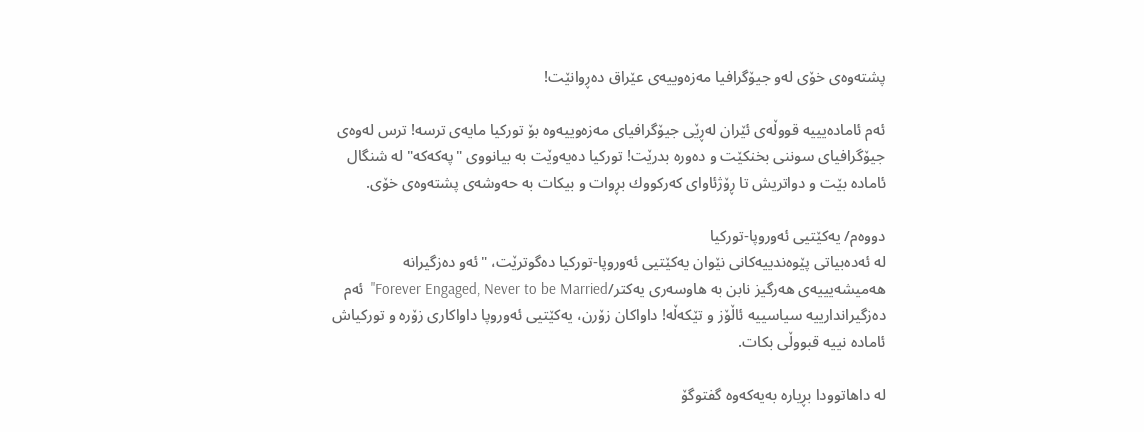پشته‌وه‌ی خۆی له‌و جیۆگرافیا مه‌زه‌وییه‌ی عێراق ده‌ڕوانێت!

ئه‌م ئاماده‌یییه‌ قووڵه‌ی ئێران له‌ڕێی جیۆگرافیای مه‌زه‌وییه‌وه‌ بۆ توركیا مایه‌ی ترسه‌! ترس له‌وه‌ی جیۆگرافیای سوننی بخنكێت و ده‌وره‌ بدرێت! توركیا ده‌یه‌وێت به‌ بیانووی "په‌كه‌كه‌" له‌ شنگال ئاماده‌ بێت و دواتریش تا ڕۆژئاوای كه‌ركووك بڕوات و بیكات به‌ حه‌وشه‌ی پشته‌وه‌ی خۆی.

دووه‌م/ یه‌كێتیی ئه‌وروپا-توركیا
له‌ ئه‌ده‌بیاتی پێوه‌ندییه‌كانی نێوان یه‌كێتیی ئه‌وروپا-توركیا ده‌گوترێت، "ئه‌و ده‌زگیرانه‌ هه‌میشه‌یییه‌ی هه‌رگیز نابن به‌ هاوسه‌ری یه‌كتر/Forever Engaged, Never to be Married"  ئه‌م ده‌زگیراندارییه‌ سیاسییه‌ ئاڵۆز و تێكه‌ڵه‌‌! داواكان زۆرن، یه‌كێتیی ئه‌وروپا داواكاری زۆره‌ و توركیاش ئاماده‌ نییه‌ قبووڵی بكات.

له‌ داهاتوودا بڕیاره‌ به‌یه‌كه‌وه‌ گفتوگۆ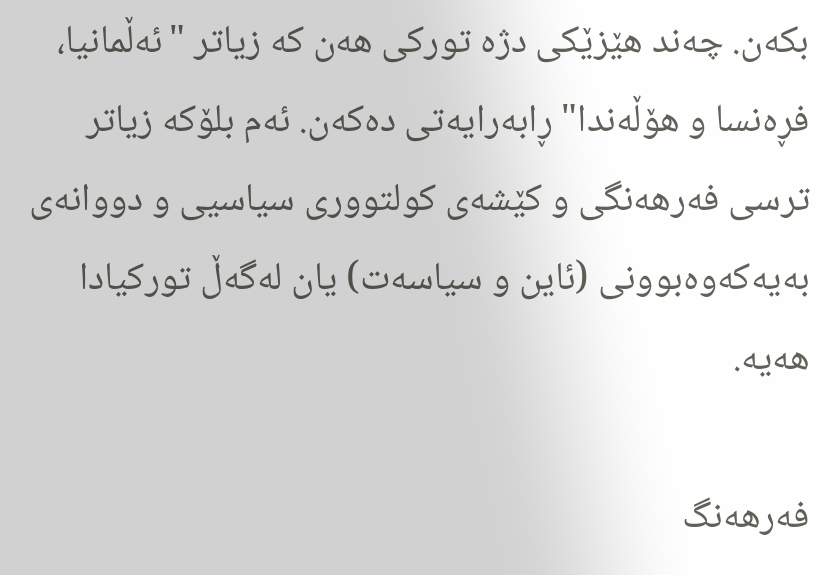بكه‌ن. چه‌ند هێزێكی دژه‌ توركی هه‌ن كه‌ زیاتر "ئه‌ڵمانیا، فڕه‌نسا و هۆڵه‌ندا" ڕابه‌رایه‌تی ده‌كه‌ن. ئه‌م بلۆكه‌ زیاتر ترسی فه‌رهه‌نگی و كێشه‌ی كولتووری سیاسیی و دووانه‌ی به‌یه‌كه‌وه‌بوونی (ئاین و سیاسه‌ت) یان له‌گه‌ڵ توركیادا هه‌یه‌.

فه‌رهه‌نگ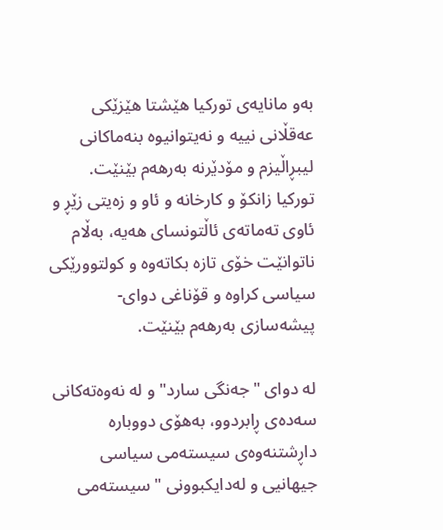به‌و مانایه‌ی توركیا هێشتا هێزێكی عه‌قڵانی نییه‌ و نه‌یتوانیوه‌ بنه‌ماكانی لیبڕاڵیزم و مۆدێرنه‌ به‌رهه‌م بێنێت. توركیا زانكۆ و كارخانه‌ و ئاو و زه‌یتی زێڕ و ئاوی ته‌ماته‌ی ئاڵتونسای هه‌یه‌، به‌ڵام ناتوانێت خۆی تازه‌ بكاته‌وه‌ و كولتوورێكی سیاسی كراوه‌ و قۆناغی دوای-پیشه‌سازی به‌رهه‌م بێنێت.

له‌ دوای "جه‌نگی سارد" و له‌ نه‌وه‌ته‌كانی سه‌ده‌ی ڕابردوو، به‌هۆی دووباره‌ داڕشتنه‌وه‌ی سیسته‌می سیاسی جیهانیی و له‌دایكبوونی "سیسته‌می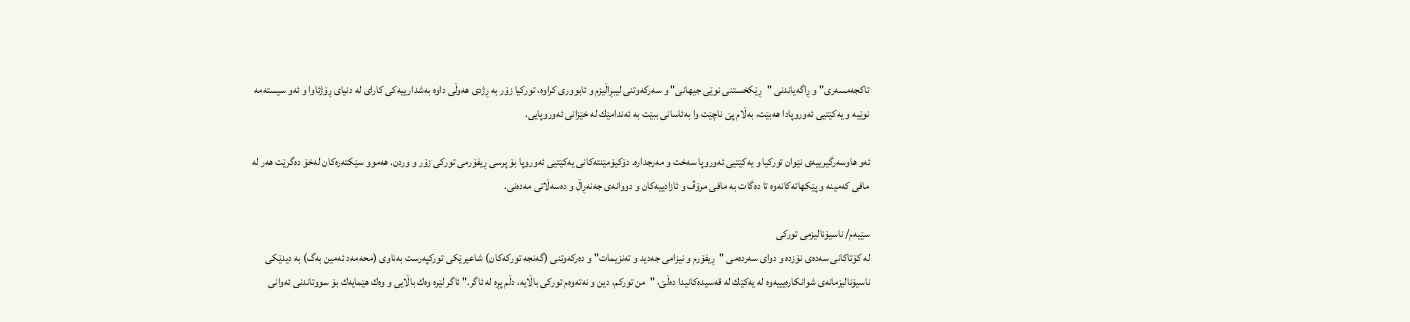تاكجه‌مسه‌ری" و ڕاگه‌یاندنی "ڕێكخستنی نوێی جیهانی" و سه‌ركه‌وتنی لیبڕاڵیزم و ئابووری كراوه‌، توركیا زۆر به‌ ڕژدی هه‌وڵی داوه‌ به‌شدارییه‌كی كارای له‌ دنیای ڕۆژئاوا و ئه‌و سیسته‌مه‌ نوێیه‌ و یه‌كێتیی ئه‌وروپادا هه‌بێت، به‌ڵام پێ ناچێت وا به‌ئاسانی ببێت به‌ ئه‌ندامێك له‌ خێزانی ئه‌وروپایی.

ئه‌و هاوسه‌رگیرییه‌ی نێوان توركیا و یه‌كێتیی ئه‌وروپا سه‌خت و مه‌رجداره‌. دۆكیۆمێنته‌كانی یه‌كێتیی ئه‌وروپا بۆ پرسی ڕیفۆرمی توركی زۆر و وردن. هه‌موو سێكته‌ره‌كان له‌خۆ ده‌گرێت هه‌ر له‌ مافی كه‌مینه‌ و پێكهاته‌كانه‌وه‌ تا ده‌گات به‌ مافی مرۆڤ و ئازادییه‌كان و دووانه‌ی جه‌نه‌ڕاڵ و ده‌سه‌ڵاتی مه‌ده‌نی.

سێیه‌م/ ناسیۆنالیزمی توركی
له‌ كۆتاكانی سه‌ده‌ی نۆزده‌ و دوای سه‌رده‌می "ڕیفۆرم و نیزامی جه‌دید و ته‌نزیمات" و ده‌ركه‌وتنی (گه‌نجه‌ توركه‌كان) شاعیرێكی توركپه‌رست به‌ناوی (محه‌مه‌د ئه‌مین به‌گ) به‌ دیدێكی ناسیۆنالیزمانه‌ی شوانكاره‌یییه‌وه‌ له‌ یه‌كێك له‌ قه‌سیده‌كانیدا ده‌ڵێ، "من توركم، دین و نه‌ته‌وه‌م توركی باڵایه‌، دڵم پڕه‌ له‌ ئاگر." ئاگر لێره‌ وه‌ك باڵایی و وه‌ك هێمایه‌ك بۆ سووتاندنی ئه‌وانی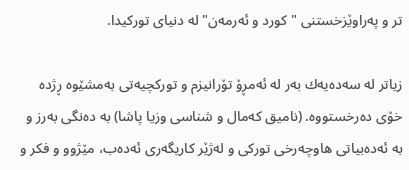تر و په‌راوێزخستنی "كورد و ئه‌رمه‌ن" له‌ دنیای توركیدا.

زیاتر له‌ سه‌ده‌یه‌ك به‌ر له‌ ئه‌مڕۆ تۆرانیزم و توركچیه‌تی به‌مشێوه‌ ڕژده‌ خۆی ده‌رخستووه‌. (نامیق كه‌مال و شناسی وزیا پاشا) به‌ ده‌نگی به‌رز و به‌ ئه‌ده‌بیاتی هاوچه‌رخی توركی و له‌ژێر كاریگه‌ری ئه‌ده‌ب، مێژوو و فكر و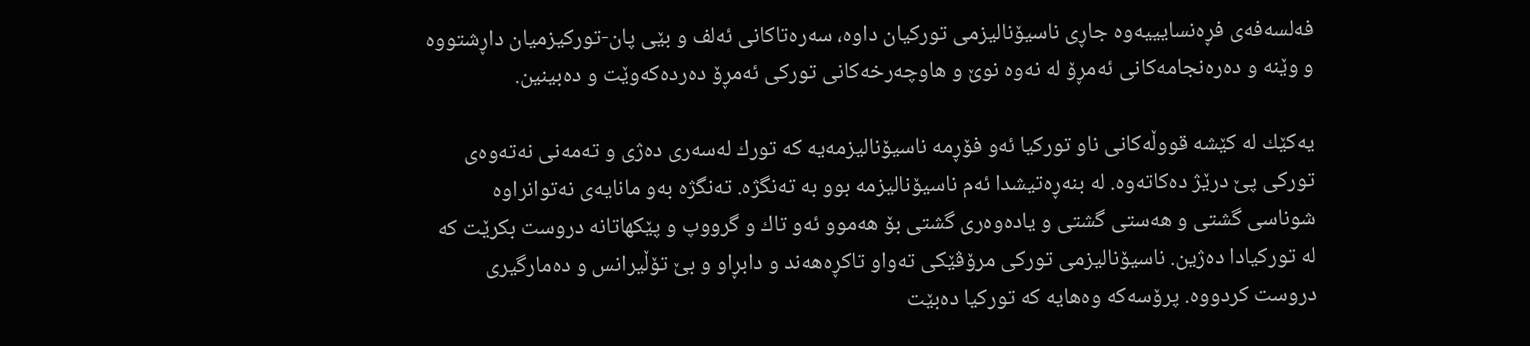فه‌لسه‌فه‌ی فڕه‌نسایییه‌وه‌ جاڕی ناسیۆنالیزمی توركیان داوه‌، سه‌ره‌تاكانی ئه‌لف و بێی پان-توركیزمیان داڕشتووه‌ و وێنه‌ و ده‌ره‌نجامه‌كانی ئه‌مڕۆ له‌ نه‌وه‌ نوێ و هاوچه‌رخه‌كانی توركی ئه‌مڕۆ ده‌رده‌كه‌وێت و ده‌بینین.

یه‌كێك له‌ كێشه‌ قووڵه‌كانی ناو توركیا ئه‌و فۆڕمه‌ ناسیۆنالیزمه‌یه‌ كه‌ تورك له‌سه‌ری ده‌ژی و ته‌مه‌نی نه‌ته‌وه‌ی توركی پێ درێژ ده‌كاته‌وه‌. له‌ بنه‌ڕه‌تیشدا ئه‌م ناسیۆنالیزمه‌ بوو به‌ ته‌نگژه‌. ته‌نگژه‌ به‌و مانایه‌ی نه‌توانراوه‌ شوناسی گشتی و هه‌ستی گشتی و یاده‌وه‌ری گشتی بۆ هه‌موو ئه‌و تاك و گرووپ و پێكهاتانه‌ دروست بكرێت كه‌ له‌ توركیادا ده‌ژین. ناسیۆنالیزمی توركی مرۆڤێكی ته‌واو تاكڕه‌هه‌ند و دابڕاو و بێ تۆڵیرانس و ده‌مارگیری دروست كردووه‌. پرۆسه‌كه‌ وه‌هایه‌ كه‌ توركیا ده‌بێت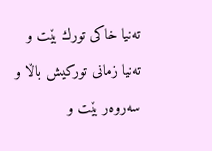ته‌نیا خاكی تورك بێت و ته‌نیا زمانی توركیش باڵا و سه‌روه‌ر بێت و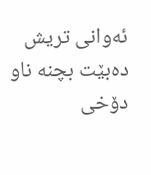ئه‌وانی تریش ده‌بێت بچنه‌ ناو دۆخی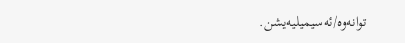توانه‌وه‌/ئه‌سیمیلیه‌یشن.